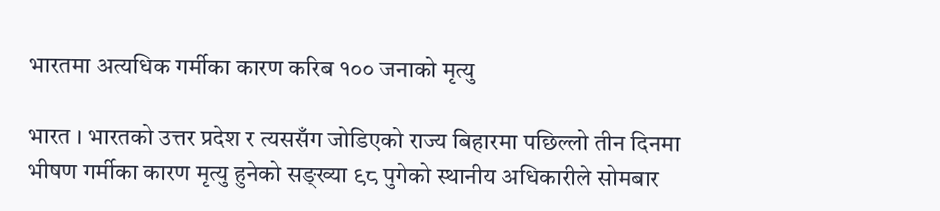भारतमा अत्यधिक गर्मीका कारण करिब १०० जनाको मृत्यु

भारत । भारतको उत्तर प्रदेश र त्यससँग जोडिएको राज्य बिहारमा पछिल्लो तीन दिनमा भीषण गर्मीका कारण मृत्यु हुनेको सङ्ख्या ९८ पुगेको स्थानीय अधिकारीले सोमबार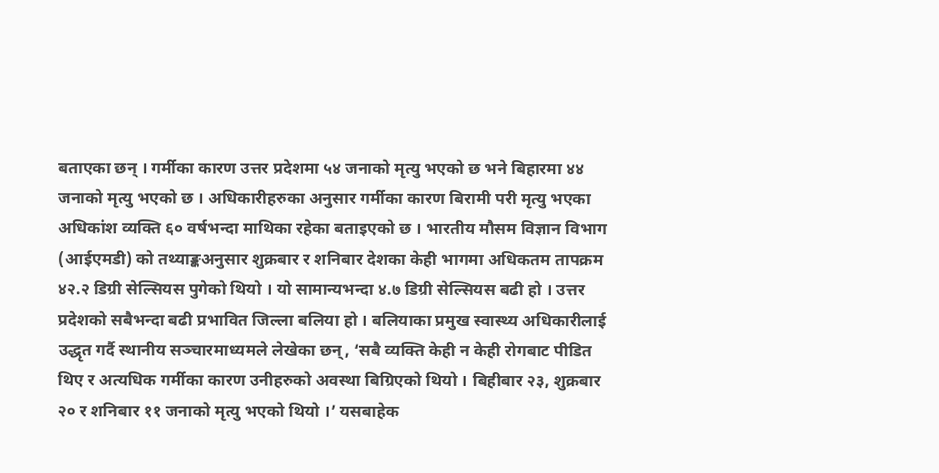बताएका छन् । गर्मीका कारण उत्तर प्रदेशमा ५४ जनाको मृत्यु भएको छ भने बिहारमा ४४ जनाको मृत्यु भएको छ । अधिकारीहरुका अनुसार गर्मीका कारण बिरामी परी मृत्यु भएका अधिकांश व्यक्ति ६० वर्षभन्दा माथिका रहेका बताइएको छ । भारतीय मौसम विज्ञान विभाग (आईएमडी) को तथ्याङ्कअनुसार शुक्रबार र शनिबार देशका केही भागमा अधिकतम तापक्रम ४२.२ डिग्री सेल्सियस पुगेको थियो । यो सामान्यभन्दा ४.७ डिग्री सेल्सियस बढी हो । उत्तर प्रदेशको सबैभन्दा बढी प्रभावित जिल्ला बलिया हो । बलियाका प्रमुख स्वास्थ्य अधिकारीलाई उद्धृत गर्दै स्थानीय सञ्चारमाध्यमले लेखेका छन्, ‘सबै व्यक्ति केही न केही रोगबाट पीडित थिए र अत्यधिक गर्मीका कारण उनीहरुको अवस्था बिग्रिएको थियो । बिहीबार २३, शुक्रबार २० र शनिबार ११ जनाको मृत्यु भएको थियो ।’ यसबाहेक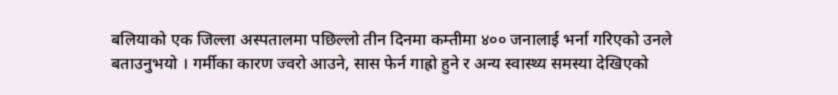बलियाको एक जिल्ला अस्पतालमा पछिल्लो तीन दिनमा कम्तीमा ४०० जनालाई भर्ना गरिएको उनले बताउनुभयो । गर्मीका कारण ज्वरो आउने, सास फेर्न गाह्रो हुने र अन्य स्वास्थ्य समस्या देखिएको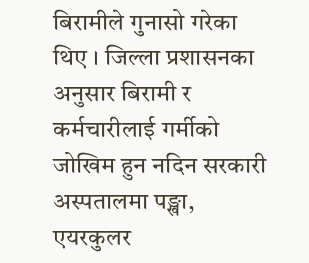बिरामीले गुनासो गरेका थिए । जिल्ला प्रशासनका अनुसार बिरामी र कर्मचारीलाई गर्मीको जोखिम हुन नदिन सरकारी अस्पतालमा पङ्खा, एयरकुलर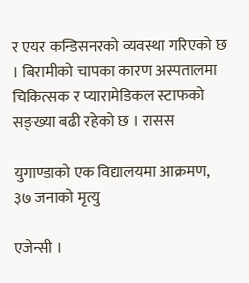र एयर कन्डिसनरको व्यवस्था गरिएको छ । बिरामीको चापका कारण अस्पतालमा चिकित्सक र प्यारामेडिकल स्टाफको सङ्ख्या बढी रहेको छ । रासस

युगाण्डाको एक विद्यालयमा आक्रमण, ३७ जनाको मृत्यु

एजेन्सी ।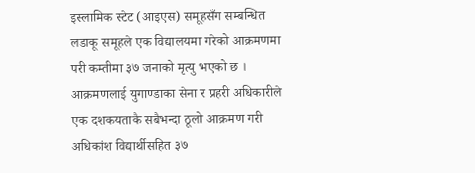इस्लामिक स्टेट (आइएस) समूहसँग सम्बन्धित लडाकू समूहले एक विद्यालयमा गरेको आक्रमणमा परी कम्तीमा ३७ जनाको मृत्यु भएको छ । आक्रमणलाई युगाण्डाका सेना र प्रहरी अधिकारीले एक दशकयताकै सबैभन्दा ठूलो आक्रमण गरी अधिकांश विद्यार्थीसहित ३७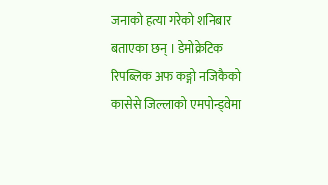जनाको हत्या गरेको शनिबार बताएका छन् । डेमोक्रेटिक रिपब्लिक अफ कङ्गो नजिकैको कासेसे जिल्लाको एमपोन्ड्वेमा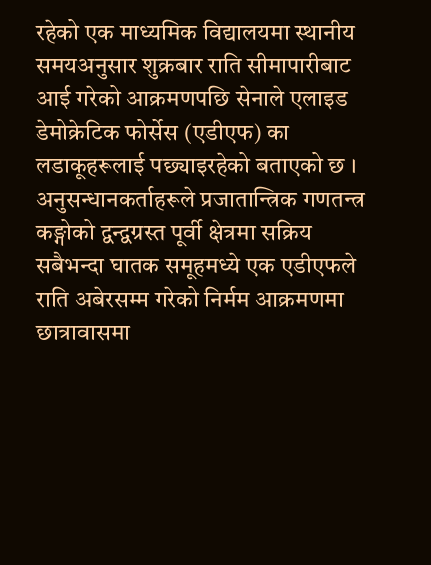रहेको एक माध्यमिक विद्यालयमा स्थानीय समयअनुसार शुक्रबार राति सीमापारीबाट आई गरेको आक्रमणपछि सेनाले एलाइड डेमोक्रेटिक फोर्सेस (एडीएफ) का लडाकूहरूलाई पछ्याइरहेको बताएको छ । अनुसन्धानकर्ताहरूले प्रजातान्त्रिक गणतन्त्र कङ्गोको द्वन्द्वग्रस्त पूर्वी क्षेत्रमा सक्रिय सबैभन्दा घातक समूहमध्ये एक एडीएफले राति अबेरसम्म गरेको निर्मम आक्रमणमा छात्रावासमा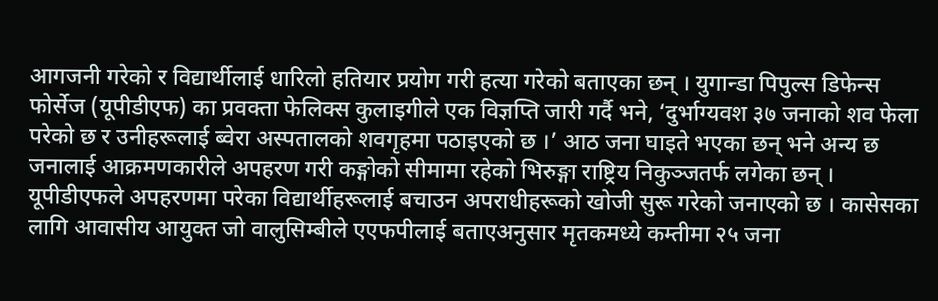आगजनी गरेको र विद्यार्थीलाई धारिलो हतियार प्रयोग गरी हत्या गरेको बताएका छन् । युगान्डा पिपुल्स डिफेन्स फोर्सेज (यूपीडीएफ) का प्रवक्ता फेलिक्स कुलाइगीले एक विज्ञप्ति जारी गर्दै भने, ‘दुर्भाग्यवश ३७ जनाको शव फेला परेको छ र उनीहरूलाई ब्वेरा अस्पतालको शवगृहमा पठाइएको छ ।’ आठ जना घाइते भएका छन् भने अन्य छ जनालाई आक्रमणकारीले अपहरण गरी कङ्गोको सीमामा रहेको भिरुङ्गा राष्ट्रिय निकुञ्जतर्फ लगेका छन् । यूपीडीएफले अपहरणमा परेका विद्यार्थीहरूलाई बचाउन अपराधीहरूको खोजी सुरू गरेको जनाएको छ । कासेसका लागि आवासीय आयुक्त जो वालुसिम्बीले एएफपीलाई बताएअनुसार मृतकमध्ये कम्तीमा २५ जना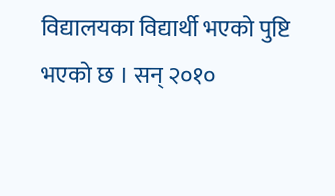विद्यालयका विद्यार्थी भएको पुष्टि भएको छ । सन् २०१०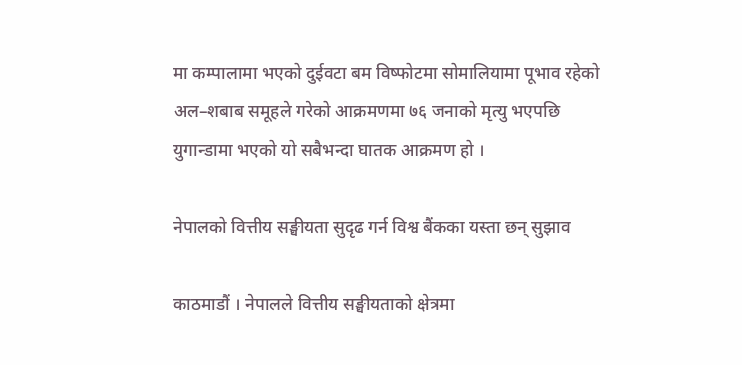मा कम्पालामा भएको दुईवटा बम विष्फोटमा सोमालियामा पूभाव रहेको अल–शबाब समूहले गरेको आक्रमणमा ७६ जनाको मृत्यु भएपछि युगान्डामा भएको यो सबैभन्दा घातक आक्रमण हो ।

नेपालको वित्तीय सङ्घीयता सुदृढ गर्न विश्व बैंकका यस्ता छन् सुझाव

काठमाडौं । नेपालले वित्तीय सङ्घीयताको क्षेत्रमा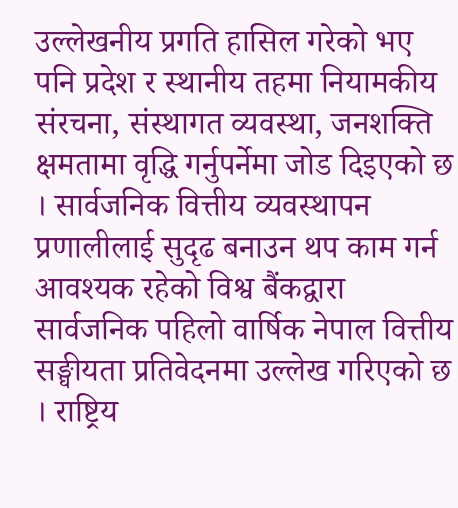उल्लेखनीय प्रगति हासिल गरेको भए पनि प्रदेश र स्थानीय तहमा नियामकीय संरचना, संस्थागत व्यवस्था, जनशक्ति क्षमतामा वृद्धि गर्नुपर्नेमा जोड दिइएको छ । सार्वजनिक वित्तीय व्यवस्थापन प्रणालीलाई सुदृढ बनाउन थप काम गर्न आवश्यक रहेको विश्व बैंकद्वारा सार्वजनिक पहिलो वार्षिक नेपाल वित्तीय सङ्घीयता प्रतिवेदनमा उल्लेख गरिएको छ । राष्ट्रिय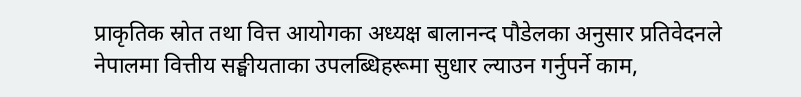प्राकृतिक स्रोत तथा वित्त आयोगका अध्यक्ष बालानन्द पौडेलका अनुसार प्रतिवेदनले नेपालमा वित्तीय सङ्घीयताका उपलब्धिहरूमा सुधार ल्याउन गर्नुपर्ने काम,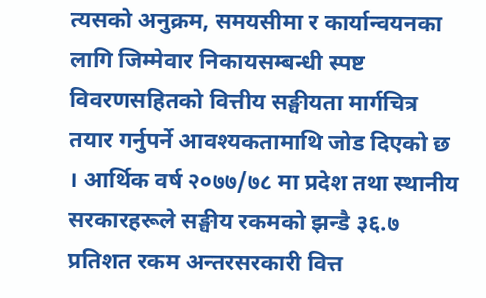त्यसको अनुक्रम, समयसीमा र कार्यान्वयनका लागि जिम्मेवार निकायसम्बन्धी स्पष्ट विवरणसहितको वित्तीय सङ्घीयता मार्गचित्र तयार गर्नुपर्ने आवश्यकतामाथि जोड दिएको छ । आर्थिक वर्ष २०७७/७८ मा प्रदेश तथा स्थानीय सरकारहरूले सङ्घीय रकमको झन्डै ३६.७ प्रतिशत रकम अन्तरसरकारी वित्त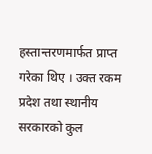हस्तान्तरणमार्फत प्राप्त गरेका थिए । उक्त रकम प्रदेश तथा स्थानीय सरकारको कुल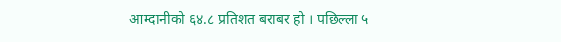आम्दानीको ६४.८ प्रतिशत बराबर हो । पछिल्ला ५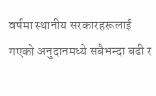वर्षमा स्थानीय सरकारहरूलाई गएको अनुदानमध्ये सबैभन्दा बढी र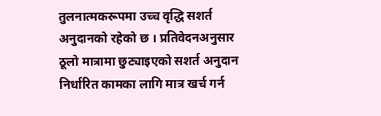तुलनात्मकरूपमा उच्च वृद्धि सशर्त अनुदानको रहेको छ । प्रतिवेदनअनुसार ठूलो मात्रामा छुट्याइएको सशर्त अनुदान निर्धारित कामका लागि मात्र खर्च गर्न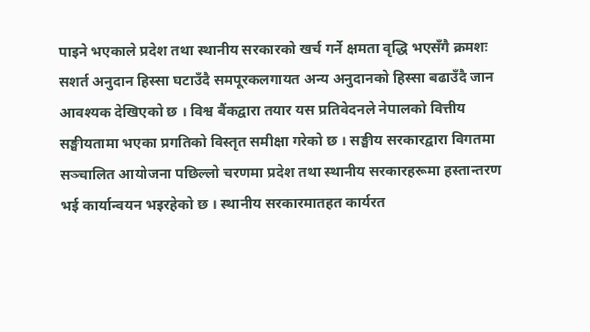पाइने भएकाले प्रदेश तथा स्थानीय सरकारको खर्च गर्ने क्षमता वृद्धि भएसँगै क्रमशः सशर्त अनुदान हिस्सा घटाउँदै समपूरकलगायत अन्य अनुदानको हिस्सा बढाउँदै जान आवश्यक देखिएको छ । विश्व बैंकद्वारा तयार यस प्रतिवेदनले नेपालको वित्तीय सङ्घीयतामा भएका प्रगतिको विस्तृत समीक्षा गरेको छ । सङ्घीय सरकारद्वारा विगतमा सञ्चालित आयोजना पछिल्लो चरणमा प्रदेश तथा स्थानीय सरकारहरूमा हस्तान्तरण भई कार्यान्वयन भइरहेको छ । स्थानीय सरकारमातहत कार्यरत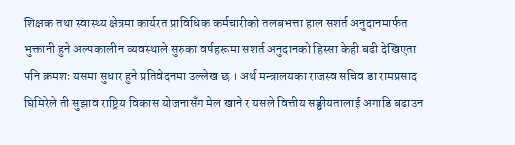शिक्षक तथा स्वास्थ्य क्षेत्रमा कार्यरत प्राविधिक कर्मचारीको तलबभत्ता हाल सशर्त अनुदानमार्फत भुक्तानी हुने अल्पकालीन व्यवस्थाले सुरुका वर्षहरूमा सशर्त अनुदानको हिस्सा केही बढी देखिएता पनि क्रमशः यसमा सुधार हुने प्रतिवेदनमा उल्लेख छ । अर्थ मन्त्रालयका राजस्व सचिव डा रामप्रसाद घिमिरेले ती सुझाव राष्ट्रिय विकास योजनासँग मेल खाने र यसले वित्तीय सङ्घीयतालाई अगाडि बढाउन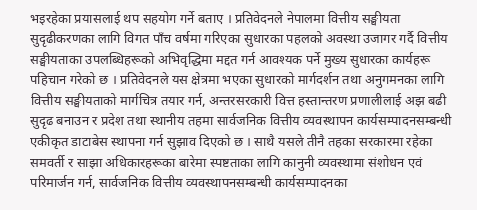भइरहेका प्रयासलाई थप सहयोग गर्ने बताए । प्रतिवेदनले नेपालमा वित्तीय सङ्घीयता सुदृढीकरणका लागि विगत पाँच वर्षमा गरिएका सुधारका पहलको अवस्था उजागर गर्दै वित्तीय सङ्घीयताका उपलब्धिहरूको अभिवृद्धिमा मद्दत गर्न आवश्यक पर्ने मुख्य सुधारका कार्यहरू पहिचान गरेको छ । प्रतिवेदनले यस क्षेत्रमा भएका सुधारको मार्गदर्शन तथा अनुगमनका लागि वित्तीय सङ्घीयताको मार्गचित्र तयार गर्न, अन्तरसरकारी वित्त हस्तान्तरण प्रणालीलाई अझ बढी सुदृढ बनाउन र प्रदेश तथा स्थानीय तहमा सार्वजनिक वित्तीय व्यवस्थापन कार्यसम्पादनसम्बन्धी एकीकृत डाटाबेस स्थापना गर्न सुझाव दिएको छ । साथै यसले तीनै तहका सरकारमा रहेका समवर्ती र साझा अधिकारहरूका बारेमा स्पष्टताका लागि कानुनी व्यवस्थामा संशोधन एवं परिमार्जन गर्न, सार्वजनिक वित्तीय व्यवस्थापनसम्बन्धी कार्यसम्पादनका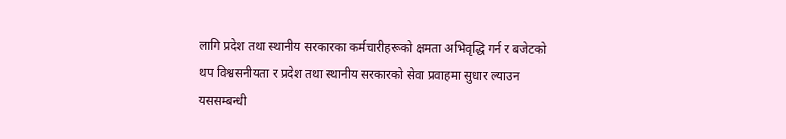लागि प्रदेश तथा स्थानीय सरकारका कर्मचारीहरूको क्षमता अभिवृद्धि गर्न र बजेटको थप विश्वसनीयता र प्रदेश तथा स्थानीय सरकारको सेवा प्रवाहमा सुधार ल्याउन यससम्बन्धी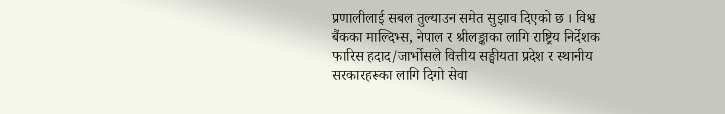प्रणालीलाई सबल तुल्याउन समेत सुझाव दिएको छ । विश्व बैंकका माल्दिभ्स, नेपाल र श्रीलङ्काका लागि राष्ट्रिय निर्देशक फारिस हदाद/जार्भोसले वित्तीय सङ्घीयता प्रदेश र स्थानीय सरकारहरूका लागि दिगो सेवा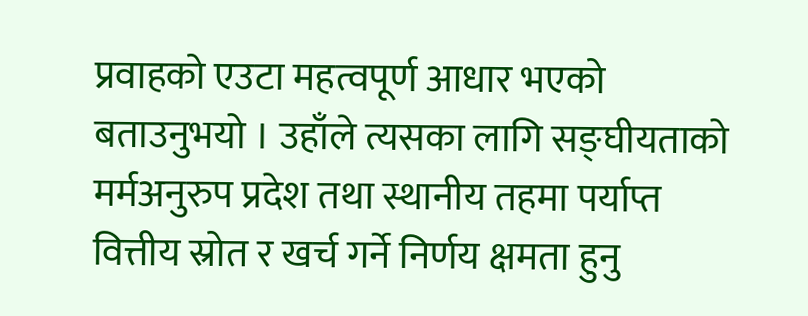प्रवाहको एउटा महत्वपूर्ण आधार भएको बताउनुभयो । उहाँले त्यसका लागि सङ्घीयताको मर्मअनुरुप प्रदेश तथा स्थानीय तहमा पर्याप्त वित्तीय स्रोत र खर्च गर्ने निर्णय क्षमता हुनु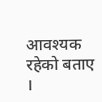आवश्यक रहेको बताए ।